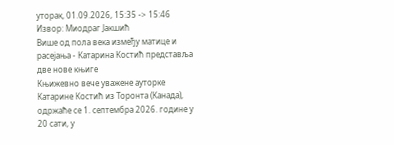уторак, 01.09.2026, 15:35 -> 15:46
Извор: Миодраг Јакшић
Више од пола века између матице и расејања - Катарина Костић представља две нове књиге
Књижевно вече уважене ауторке Катарине Костић из Торонта (Канада), одржаће се 1. септембра 2026. године у 20 сати, у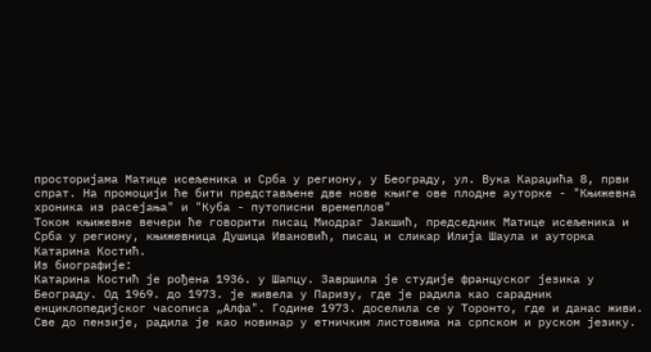просторијама Матице исељеника и Срба у региону, у Београду, ул. Вука Караџића 8, први спрат. На промоцији ће бити представљене две нове књиге ове плодне ауторке - "Књижевна хроника из расејања" и "Куба - путописни времеплов"
Током књижевне вечери ће говорити писац Миодраг Јакшић, председник Матице исељеника и Срба у региону, књижевница Душица Ивановић, писац и сликар Илија Шаула и ауторка Катарина Костић.
Из биографије:
Катарина Костић је рођена 1936. у Шапцу. Завршила је студије француског језика у Београду. Од 1969. до 1973. је живела у Паризу, где је радила као сарадник енциклопедијског часописа „Алфа". Године 1973. доселила се у Торонто, где и данас живи. Све до пензије, радила је као новинар у етничким листовима на српском и руском језику.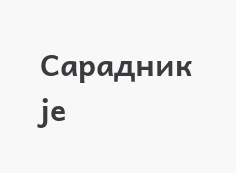Сарадник је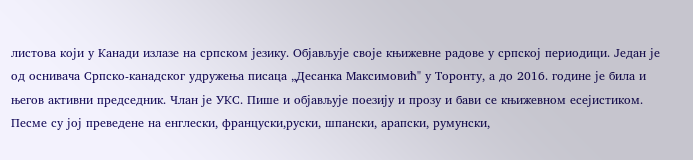листова који у Канади излазе на српском језику. Објављује своје књижевне радове у српској периодици. Један је од оснивача Српско-канадског удружења писаца „Десанка Максимовић" у Торонту, а до 2016. године је била и његов активни председник. Члан је УКС. Пише и објављује поезију и прозу и бави се књижевном есејистиком. Песме су јој преведене на енглески, француски,руски, шпански, арапски, румунски,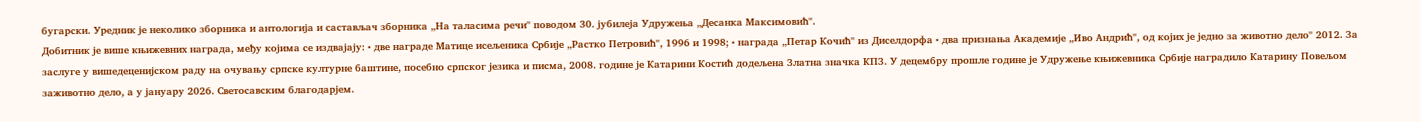бугарски. Уредник је неколико зборника и антологија и састављач зборника „На таласима речи" поводом 30. јубилеја Удружења „Десанка Максимовић".
Добитник је више књижевних награда, међу којима се издвајају: • две награде Матице исељеника Србије „Растко Петровић", 1996 и 1998; • награда „Петар Кочић" из Диселдорфа • два признања Академије „Иво Андрић", од којих је једно за животно дело" 2012. За заслуге у вишедеценијском раду на очувању српске културне баштине, посебно српског језика и писма, 2008. године је Катарини Костић додељена Златна значка КПЗ. У децембру прошле године је Удружење књижевника Србије наградило Катарину Повељом заживотно дело, а у јануару 2026. Светосавским благодарјем.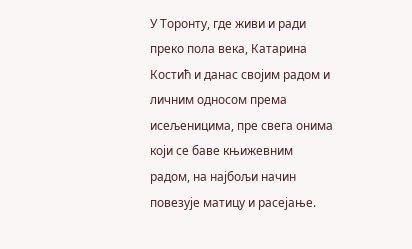У Торонту, где живи и ради преко пола века, Катарина Костић и данас својим радом и личним односом према исељеницима, пре свега онима који се баве књижевним радом, на најбољи начин повезује матицу и расејање.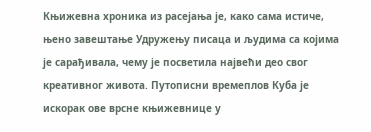Књижевна хроника из расејања је, како сама истиче, њено завештање Удружењу писаца и људима са којима је сарађивала, чему је посветила највећи део свог креативног живота. Путописни времеплов Куба је искорак ове врсне књижевнице у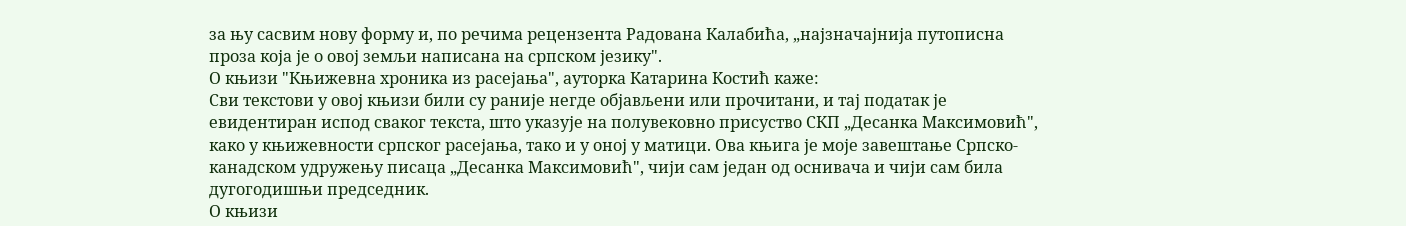за њу сасвим нову форму и, по речима рецензента Радована Калабића, „најзначајнија путописна проза која је о овој земљи написана на српском језику".
О књизи "Књижевна хроника из расејања", ауторка Катарина Костић каже:
Сви текстови у овој књизи били су раније негде објављени или прочитани, и тај податак је евидентиран испод сваког текста, што указује на полувековно присуство СКП „Десанка Максимовић", како у књижевности српског расејања, тако и у оној у матици. Ова књига је моје завештање Српско-канадском удружењу писаца „Десанка Максимовић", чији сам један од оснивача и чији сам била дугогодишњи председник.
О књизи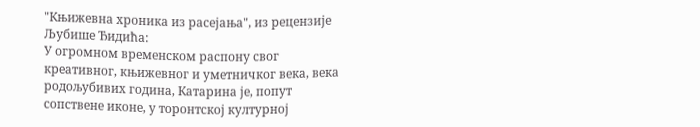"Књижевна хроника из расејања", из рецензије Љубише Ђидића:
У огромном временском распону свог креативног, књижевног и уметничког века, века родољубивих година, Катарина је, попут сопствене иконе, у торонтској културној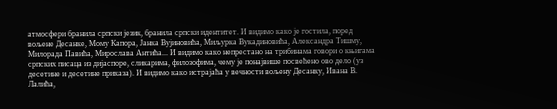атмосфери бранила српски језик, бранила српски идентитет. И видимо како је гостила, поред вољене Десанке, Мому Капора, Јанка Вујиновића, Миљурка Вукадиновића, Александра Тишму, Милорада Павића, Мирослава Антића... И видимо како непрестано на трибинама говори о књигама српских писаца из дијаспоре, сликарима, филозофима, чему је понајвише посвећено ово дело (уз десетине и десетине приказа). И видимо како истрајаћа у вечности вољену Десанку, Ивана В. Лалића,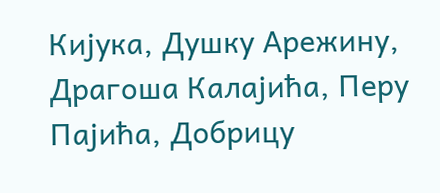Кијука, Душку Арежину, Драгoша Калајића, Перу Пајића, Добрицу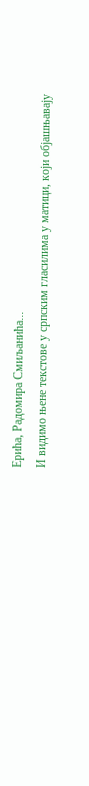Ерића, Радомира Смиљанића...
И видимо њене текстове у српским гласилима у матици, који објашњавају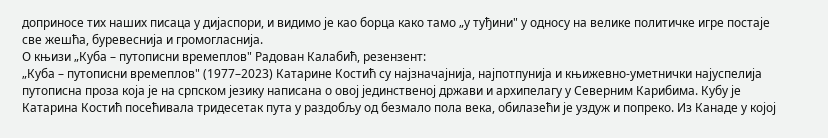доприносе тих наших писаца у дијаспори, и видимо је као борца како тамо „у туђини" у односу на велике политичке игре постаје све жешћа, буревеснија и громогласнија.
О књизи „Куба – путописни времеплов" Радован Калабић, резензент:
„Куба – путописни времеплов" (1977–2023) Катарине Костић су најзначајнија, најпотпунија и књижевно-уметнички најуспелија путописна проза која је на српском језику написана о овој јединственој држави и архипелагу у Северним Карибима. Кубу је Катарина Костић посећивала тридесетак пута у раздобљу од безмало пола века, обилазећи је уздуж и попреко. Из Канаде у којој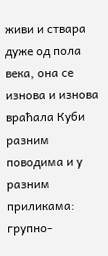живи и ствара дуже од пола века, она се изнова и изнова враћала Куби разним поводима и у разним приликама: групно-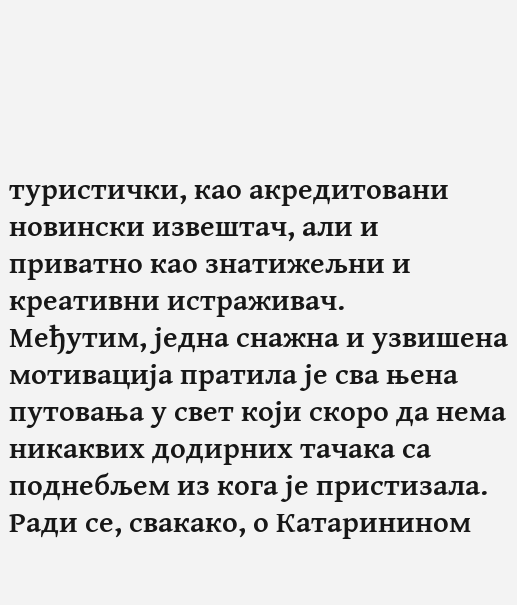туристички, као акредитовани новински извештач, али и приватно као знатижељни и креативни истраживач.
Међутим, једна снажна и узвишена мотивација пратила је сва њена путовања у свет који скоро да нема никаквих додирних тачака са поднебљем из кога је пристизала. Ради се, свакако, о Катаринином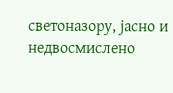светоназору, јасно и недвосмислено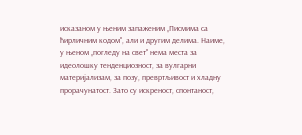исказаном у њеним запаженим „Писмима са ћирличним кодом", али и другим делима. Наиме, у њеном „погледу на свет" нема места за идеолошку тенденциозност, за вулгарни материјализам, за позу, превртљивост и хладну прорачунатост. Зато су искреност, спонтаност,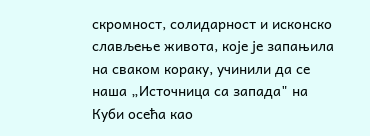скромност, солидарност и исконско слављење живота, које је запањила на сваком кораку, учинили да се наша „Источница са запада" на Куби осећа као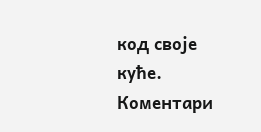код своје куће.
Коментари